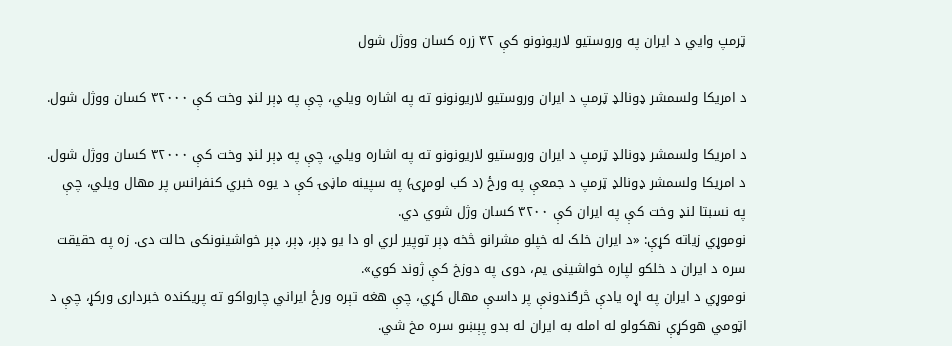ټرمپ وايي د ایران په وروستیو لاریونونو کې ۳۲ زره کسان ووژل شول

د امریکا ولسمشر ډونالډ ټرمپ د ایران وروستیو لاریونونو ته په اشاره ویلي، چې په ډېر لنډ وخت کې ۳۲۰۰۰ کسان ووژل شول.

د امریکا ولسمشر ډونالډ ټرمپ د ایران وروستیو لاریونونو ته په اشاره ویلي، چې په ډېر لنډ وخت کې ۳۲۰۰۰ کسان ووژل شول.
د امریکا ولسمشر ډونالډ ټرمپ د جمعې په ورځ (د کب لومړۍ) په سپینه ماڼۍ کې د یوه خبري کنفرانس پر مهال ویلي، چې په نسبتا لنډ وخت کې په ایران کې ۳۲۰۰ کسان وژل شوي دي.
نوموړي زیاته کړې: «د ایران خلک له خپلو مشرانو څخه ډېر توپیر لري او دا یو ډېر، ډېر، ډېر خواشینونکی حالت دی. زه په حقیقت سره د ایران د خلکو لپاره خواشینی یم، دوی په دوزخ کې ژوند کوي».
نوموړي د ایران په اړه یادې څرګندونې پر داسې مهال کړي، چې هغه تېره ورځ ایراني چارواکو ته پریکنده خبرداری ورکړ، چې د اټومي هوکړې نهکولو له امله به ایران له بدو پېښو سره مخ شي.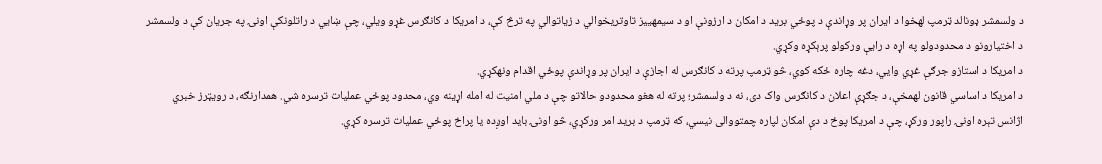د ولسمشر ډونالد ټرمپ لهخوا د ایران پر وړاندې د پوځي برید د امکان د ارزونې او د سیمهییز تاوتریخوالي د زیاتوالي په ترڅ کې، د امریکا د کانګرس غړو ویلي، چې ښايي د راتلونکې اونۍ په جریان کې د ولسمشر د اختیارونو د محدودولو په اړه د رایې ورکولو پرېکړه وکړي.
د امریکا د استازو جرګې غړي وایي، دغه چاره ځکه کوي، څو ټرمپ پرته د کانګرس له اجازې د ایران پر وړاندې پوځي اقدام ونهکړي.
د امریکا د اساسي قانون لهمخې، د جګړې اعلان د کانګرس واک دی، نه د ولسمشر؛ پرته له هغو محدودو حالاتو چې د ملي امنیت له امله اړینه وي، محدود پوځي عملیات ترسره شي. همدارنګه، د رویټرز خبري اژانس تېره اونۍ راپور ورکړ، چې د امریکا پوځ د دې امکان لپاره چمتووالی نیسي، که ټرمپ د برید امر ورکړي، څو اونۍ باید اوږده یا پراخ پوځي عملیات ترسره کړي.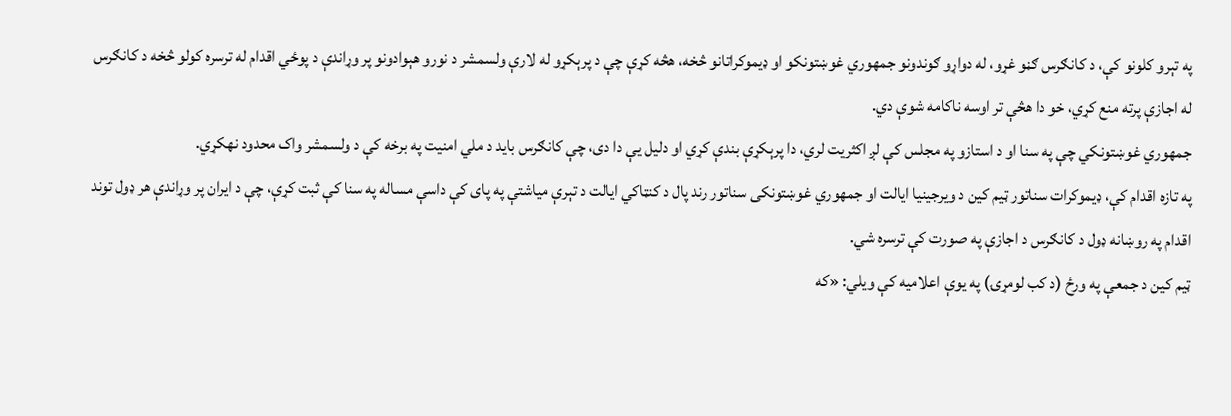په تېرو کلونو کې، د کانګرس ګڼو غړو، له دواړو ګوندونو جمهوري غوښتونکو او ډیموکراتانو څخه، هڅه کړې چې د پرېکړو له لارې ولسمشر د نورو هېوادونو پر وړاندې د پوځي اقدام له ترسره کولو څخه د کانګرس له اجازې پرته منع کړي، خو دا هڅې تر اوسه ناکامه شوې دي.
جمهوري غوښتونکي چې په سنا او د استازو په مجلس کې لږ اکثریت لري، دا پرېکړې بندې کړي او دلیل یې دا دی، چې کانګرس باید د ملي امنیت په برخه کې د ولسمشر واک محدود نهکړي.
په تازه اقدام کې، ډیموکرات سناتور ټیم کین د ویرجینیا ایالت او جمهوري غوښتونکی سناتور رند پال د کنټاکي ایالت د تېرې میاشتې په پای کې داسې مساله په سنا کې ثبت کړې، چې د ایران پر وړاندې هر ډول توند اقدام په روښانه ډول د کانګرس د اجازې په صورت کې ترسره شي.
ټیم کین د جمعې په ورځ (د کب لومړۍ) په یوې اعلامیه کې ویلي: «که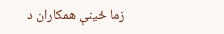زما ځینې همکاران د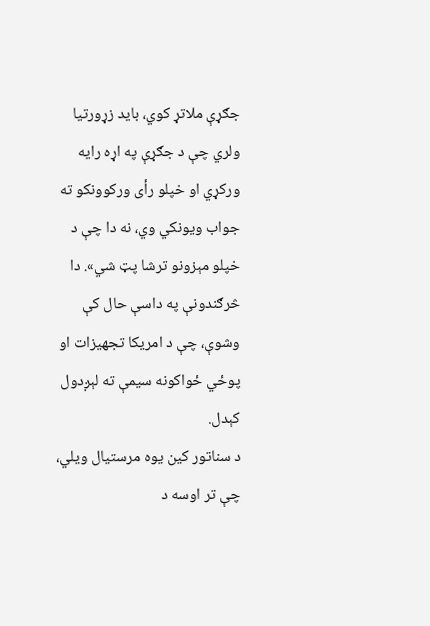جګړې ملاتړ کوي، باید زړورتیا ولري چې د جګړې په اړه رایه ورکړي او خپلو رأی ورکوونکو ته جواب ویونکي وي، نه دا چې د خپلو مېزونو ترشا پټ شي». دا څرګندونې په داسې حال کې وشوې، چې د امریکا تجهیزات او پوځي ځواکونه سیمې ته لېږدول کېدل.
د سناتور کین یوه مرستیال ویلي، چې تر اوسه د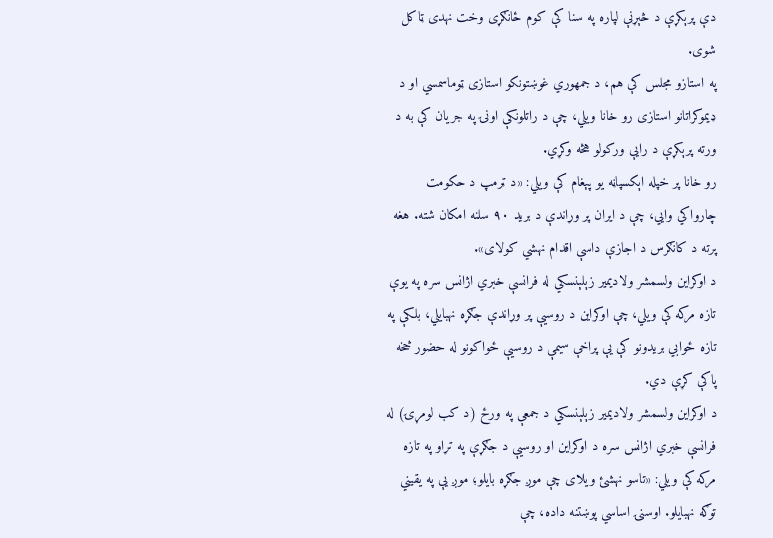دې پرېکړې د څېړنې لپاره په سنا کې کوم ځانګړی وخت نهدی ټاکل شوی.
په استازو مجلس کې هم، د جمهوري غوښتونکو استازی ټوماسمسي او د ډیموکراتانو استازی رو خانا ویلي، چې د راتلونکې اونۍ په جریان کې به د ورته پرېکړې د رایې ورکولو هڅه وکړي.
رو خانا پر خپله اېکسپاڼه یو پېغام کې ویلي: «د ټرمپ د حکومت چارواکي وايي، چې د ایران پر وړاندې د برید ۹۰ سلنه امکان شته. هغه پرته د کانګرس د اجازې داسې اقدام نهشي کولای».
د اوکراین ولسمشر ولادیمیر زېلېنسکي له فرانسې خبري اژانس سره په یوې تازه مرکه کې ویلي، چې اوکراین د روسیې پر وړاندې جګړه نهبایلي، بلکې په تازه ځوابي بریدونو کې یې پراخې سیمې د روسیې ځواکونو له حضور څخه پاکې کړې دي.
د اوکراین ولسمشر ولادیمیر زېلېنسکي د جمعې په ورځ (د کب لومړۍ) له فرانسې خبري اژانس سره د اوکراین او روسیې د جګړې په تړاو په تازه مرکه کې ویلي: «تاسو نهشئ ویلای چې موږ جګړه بایلو؛ موږ یې په یقیني توګه نهبایلو. اوسنۍ اساسي پوښتنه داده، چې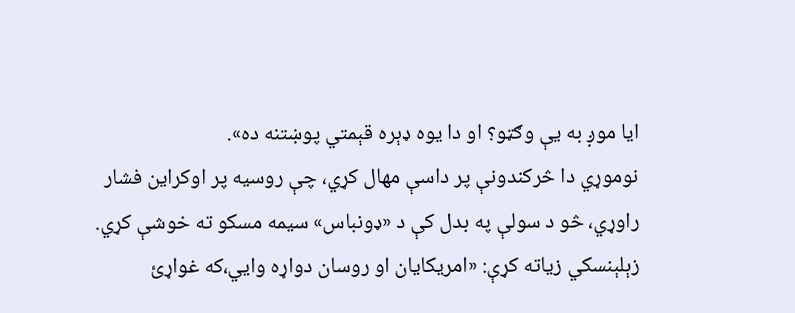ایا موږ به یې وګټو؟ او دا یوه ډېره قېمتي پوښتنه ده».
نوموړي دا څرکندونې پر داسې مهال کړي، چې روسیه پر اوکراین فشار راوړي، څو د سولې په بدل کې د «ډونباس» سیمه مسکو ته خوشې کړي.
زېلېنسکي زیاته کړې: «امریکایان او روسان دواړه وايي،که غواړئ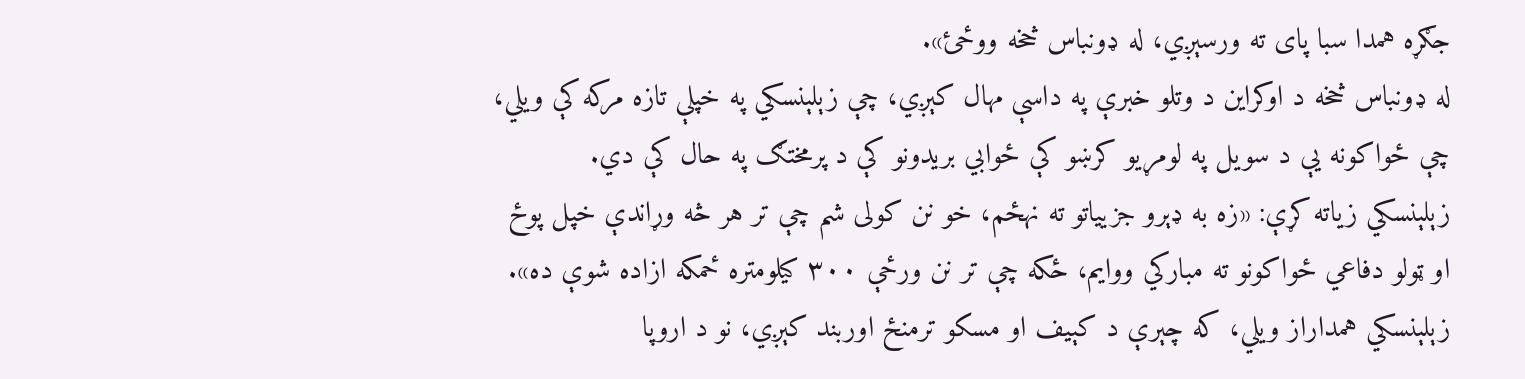جګړه همدا سبا پای ته ورسېږي، له ډونباس څخه ووځئ».
له ډونباس څخه د اوکراین د وتلو خبرې په داسې مهال کېږي، چې زېلېنسکي په خپلې تازه مرکه کې ویلي، چې ځواکونه یې د سویل په لومړیو کرښو کې ځوابي بریدونو کې د پرمختګ په حال کې دي.
زېلېنسکي زیاته کړې: «زه به ډېرو جزییاتو ته نهځم، خو نن کولی شم چې تر هر څه وړاندې خپل پوځ او ټولو دفاعي ځواکونو ته مبارکي ووایم، ځکه چې تر نن ورځې ۳۰۰ کیلومتره ځمکه ازاده شوې ده».
زېلېنسکي همداراز ویلي، که چېرې د کېیف او مسکو ترمنځ اوربند کېږي، نو د اروپا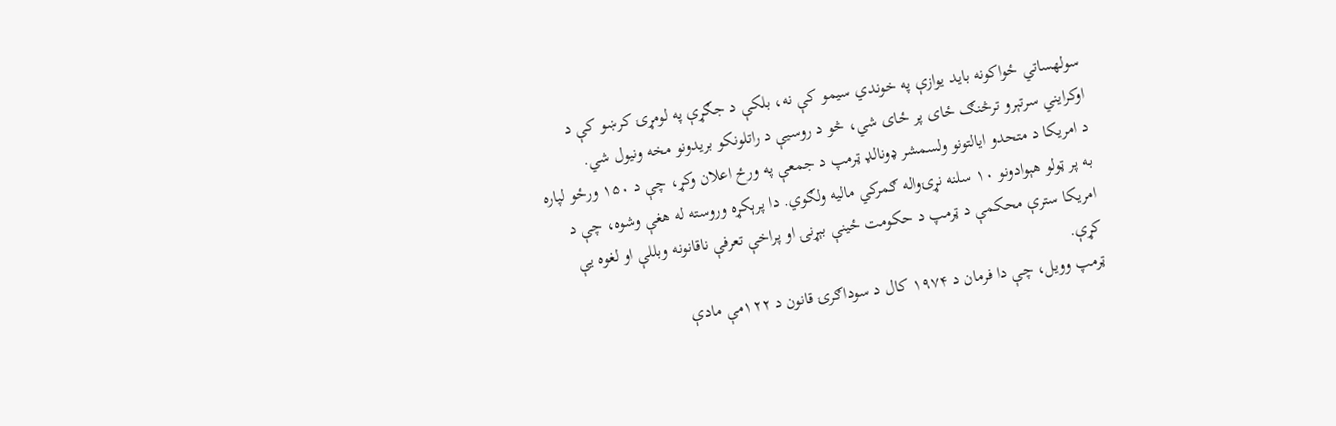سولهساتي ځواکونه باید یوازې په خوندي سیمو کې نه، بلکې د جګړې په لومړۍ کرښو کې د اوکرایني سرتېرو ترڅنګ ځای پر ځای شي، څو د روسیې د راتلونکو بریدونو مخه ونیول شي.
د امريکا د متحدو ايالتونو ولسمشر ډونالډ ټرمپ د جمعې په ورځ اعلان وکړ، چې د ۱۵۰ ورځو لپاره به پر ټولو هېوادونو ۱۰ سلنه نړۍواله ګمرکي ماليه ولګوي. دا پرېکړه وروسته له هغې وشوه، چې د امريکا سترې محکمې د ټرمپ د حکومت ځينې بېړنۍ او پراخې تعرفې ناقانونه وبللې او لغوه يې کړې.
ټرمپ وويل، چې دا فرمان د ۱۹۷۴ کال د سوداګرۍ قانون د ۱۲۲مې مادې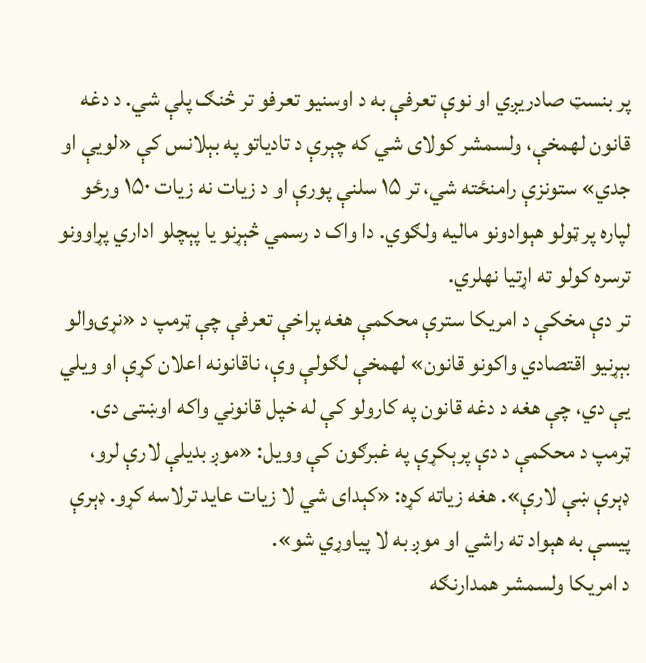پر بنسټ صادريږي او نوې تعرفې به د اوسنیو تعرفو تر څنګ پلې شي. د دغه قانون لهمخې، ولسمشر کولای شي که چېرې د تادیاتو په بېلانس کې «لويې او جدي» ستونزې رامنځته شي، تر ۱۵ سلنې پورې او د زيات نه زيات ۱۵۰ ورځو لپاره پر ټولو هېوادونو ماليه ولګوي. دا واک د رسمي څېړنو يا پېچلو اداري پړاوونو ترسره کولو ته اړتيا نهلري.
تر دې مخکې د امريکا سترې محکمې هغه پراخې تعرفې چې ټرمپ د «نړۍوالو بېړنيو اقتصادي واکونو قانون» لهمخې لګولې وې، ناقانونه اعلان کړې او ويلي يې دي، چې هغه د دغه قانون په کارولو کې له خپل قانوني واکه اوښتی دی.
ټرمپ د محکمې د دې پرېکړې په غبرګون کې وويل: «موږ بديلې لارې لرو، ډېرې ښې لارې». هغه زياته کړه: «کېدای شي لا زيات عايد ترلاسه کړو. ډېرې پيسې به هېواد ته راشي او موږ به لا پياوړي شو».
د امريکا ولسمشر همدارنګه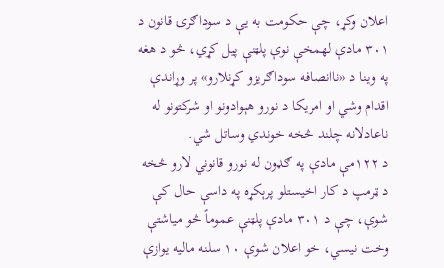اعلان وکړ، چې حکومت به يې د سوداګرۍ قانون د ۳۰۱ مادې لهمخې نوې پلټنې پيل کړي، څو د هغه په وينا د «ناانصافه سوداګريزو کړنلارو» پر وړاندې اقدام وشي او امریکا د نورو هېوادونو او شرکتونو له ناعادلانه چلند څخه خوندي وساتل شي.
د ۱۲۲مې مادې په ګډون له نورو قانوني لارو څخه د ټرمپ د کار اخيستلو پرېکړه په داسې حال کې شوې، چې د ۳۰۱ مادې پلټنې عموماً څو مياشتې وخت نيسي، خو اعلان شوې ۱۰ سلنه ماليه يوازې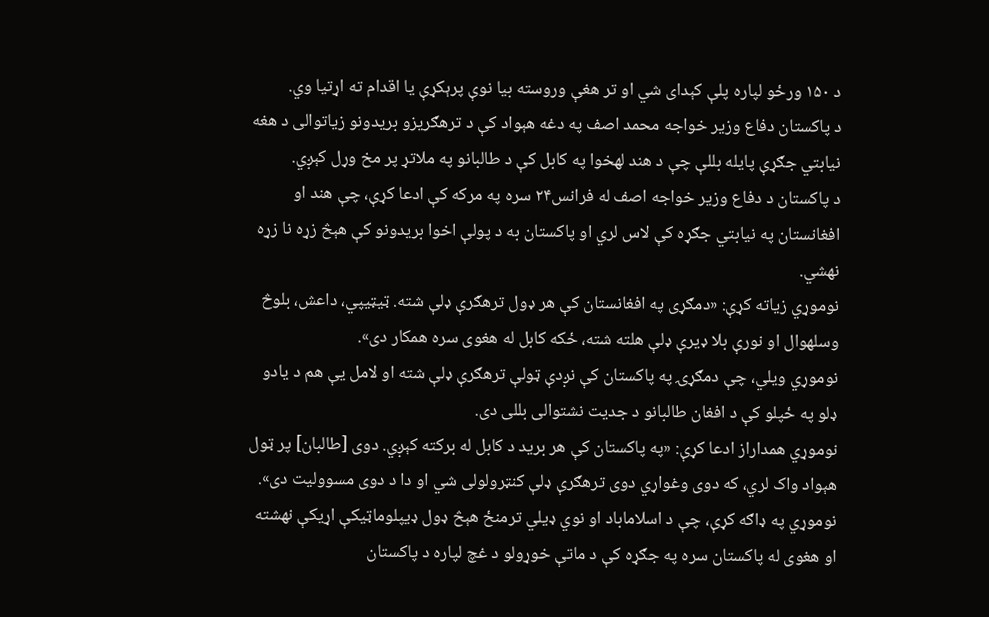د ۱۵۰ ورځو لپاره پلې کېدای شي او تر هغې وروسته بيا نوې پرېکړې يا اقدام ته اړتيا وي.
د پاکستان دفاع وزیر خواجه محمد اصف په دغه هېواد کې د ترهګریزو بریدونو زیاتوالی د هغه نیابتي جګړې پایله بللې چې د هند لهخوا په کابل کې د طالبانو په ملاتړ پر مخ وړل کېږي.
د پاکستان د دفاع وزیر خواجه اصف له فرانس۲۴ سره په مرکه کې ادعا کړې، چې هند او افغانستان په نیابتي جګړه کې لاس لري او پاکستان به د پولې اخوا بریدونو کې هېڅ زړه نا زړه نهشي.
نوموړي زیاته کړې: «دمګړی په افغانستان کې هر ډول ترهګرې ډلې شته. ټيټيپي، داعش، بلوڅ وسلهوال او نورې بلا ډیرې ډلې هلته شته، ځکه کابل له هغوی سره همکار دی».
نوموړي ویلي، چې دمګړۍ په پاکستان کې نږدې ټولې ترهګرې ډلې شته او لامل یې هم د یادو ډلو په ځپلو کې د افغان طالبانو د جدیت نشتوالی بللی دی.
نوموړي همداراز ادعا کړې: «په پاکستان کې هر برید د کابل له برکته کېږي. دوی [طالبان] پر ټول هېواد واک لري، که دوی وغواړي دوی ترهګرې ډلې کنټرولولی شي او دا د دوی مسوولیت دی».
نوموړي په ډاګه کړې، چې د اسلاماباد او نوي ډیلي ترمنځ هېڅ ډول ډیپلوماټيکې اړیکې نهشته او هغوی له پاکستان سره په جګړه کې د ماتې خوړولو د غچ لپاره د پاکستان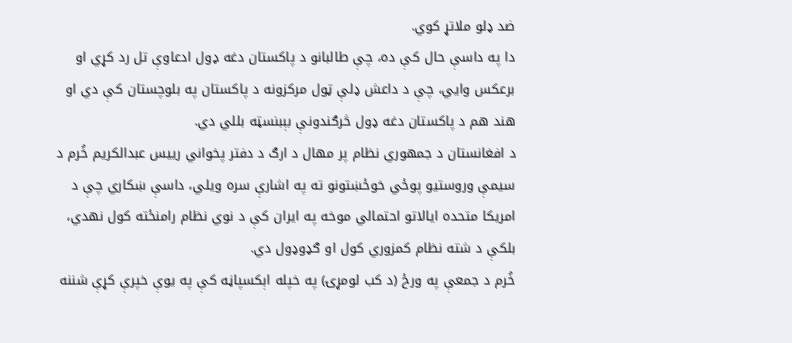ضد ډلو ملاتړ کوي.
دا په داسې حال کې ده، چې طالبانو د پاکستان دغه ډول ادعاوې تل رد کړي او برعکس وايي، چې د داعش ډلې ټول مرکزونه د پاکستان په بلوچستان کې دي او هند هم د پاکستان دغه ډول څرګندونې بېبنسټه بللي دي.
د افغانستان د جمهوري نظام پر مهال د ارګ د دفتر پخواني ریيس عبدالکریم خُرم د سيمې وروستيو پوځي خوځښتونو ته په اشارې سره ويلي، داسې ښکاري چې د امريکا متحده ايالاتو احتمالي موخه په ايران کې د نوي نظام رامنځته کول نهدي، بلکې د شته نظام کمزوري کول او ګډوډول دي.
خُرم د جمعې په ورځ (د کب لومړۍ) په خپله اېکسپاڼه کې په یوې خپرې کړې شننه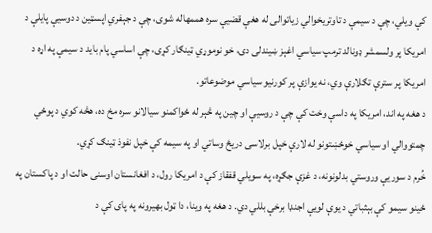کې ويلي، چې د سيمې د تاوتريخوالي زياتوالی له هغې قضیې سره هممهاله شوی، چې د جېفري اپسټين د دوسيې پايلې د امريکا پر ولسمشر ډونالد ترمپ سياسي اغېز ښیندلی دی، خو نوموړي ټينګار کړی، چې اساسي پام بايد د سيمې په اړه د امريکا پر سترې تګلارې وي، نه يوازې پر کورنيو سياسي موضوعاتو.
د هغه په اند، امريکا په داسې وخت کې چې د روسيې او چين په څېر له ځواکمنو سيالانو سره مخ ده، هڅه کوي د پوځي چمتووالي او سياسي خوځښتونو له لارې خپل برلاسی دريځ وساتي او په سيمه کې خپل نفوذ ټينګ کړي.
خُرم د سوريې وروستي بدلونونه، د غزې جګړه، په سویلي قفقاز کې د امريکا رول، د افغانستان اوسنی حالت او د پاکستان په ځينو سيمو کې بېثباتي د يوې لویې اجنډا برخې بللي دي. د هغه په وينا، دا ټول بهيرونه په پای کې د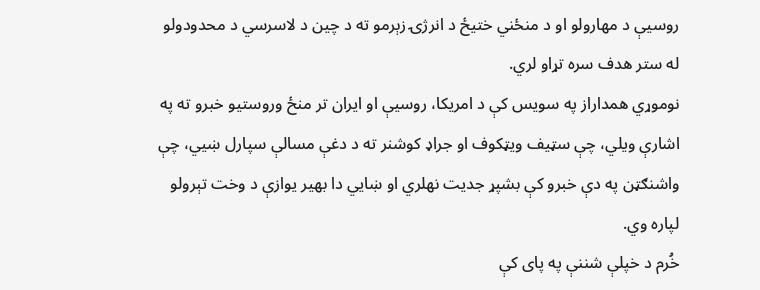روسيې د مهارولو او د منځني ختيځ د انرژۍ زېرمو ته د چين د لاسرسي د محدودولو له ستر هدف سره تړاو لري.
نوموړي همداراز په سویس کې د امريکا، روسيې او ايران تر منځ وروستيو خبرو ته په اشارې ويلي، چې سټیف ویټکوف او جراډ کوشنر ته د دغې مسالې سپارل ښيي، چې واشنګټن په دې خبرو کې بشپړ جديت نهلري او ښايي دا بهير يوازې د وخت تېرولو لپاره وي.
خُرم د خپلې شننې په پای کې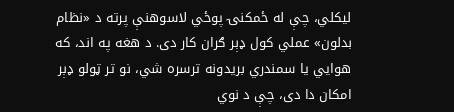ليکلي، چې له ځمکنۍ پوځي لاسوهنې پرته د «نظام بدلون» عملي کول ډېر ګران کار دی. د هغه په اند، که هوايي يا سمندري بريدونه ترسره شي، نو تر ټولو ډېر امکان دا دی، چې د نوي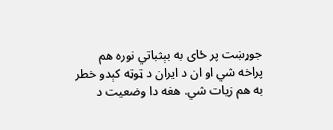جوړښت پر ځای به بېثباتي نوره هم پراخه شي او ان د ایران د ټوټه کېدو خطر به هم زيات شي. هغه دا وضعيت د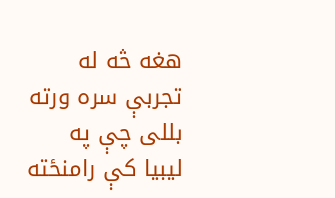هغه څه له تجربې سره ورته بللی چې په لیبیا کې رامنځته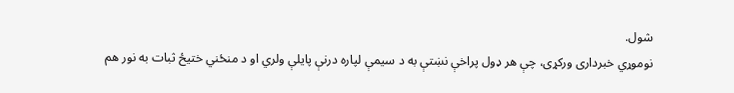شول.
نوموړي خبرداری ورکړی، چې هر ډول پراخې نښتې به د سيمې لپاره درنې پايلې ولري او د منځني ختيځ ثبات به نور هم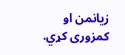زيانمن او کمزوری کړي.